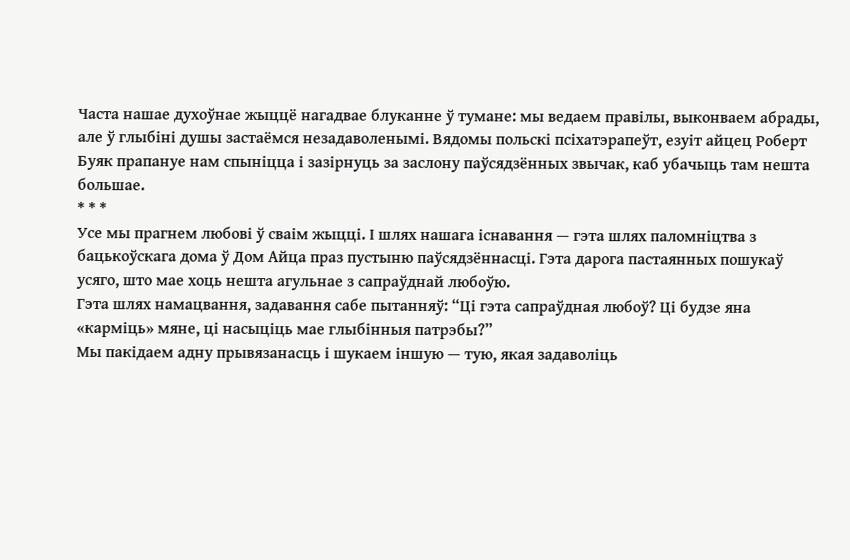Часта нашае духоўнае жыццё нагадвае блуканне ў тумане: мы ведаем правілы, выконваем абрады, але ў глыбіні душы застаёмся незадаволенымі. Вядомы польскі псіхатэрапеўт, езуіт айцец Роберт Буяк прапануе нам спыніцца і зазірнуць за заслону паўсядзённых звычак, каб убачыць там нешта большае.
* * *
Усе мы прагнем любові ў сваім жыцці. І шлях нашага існавання — гэта шлях паломніцтва з бацькоўскага дома ў Дом Айца праз пустыню паўсядзённасці. Гэта дарога пастаянных пошукаў усяго, што мае хоць нешта агульнае з сапраўднай любоўю.
Гэта шлях намацвання, задавання сабе пытанняў: “Ці гэта сапраўдная любоў? Ці будзе яна «карміць» мяне, ці насыціць мае глыбінныя патрэбы?”
Мы пакідаем адну прывязанасць і шукаем іншую — тую, якая задаволіць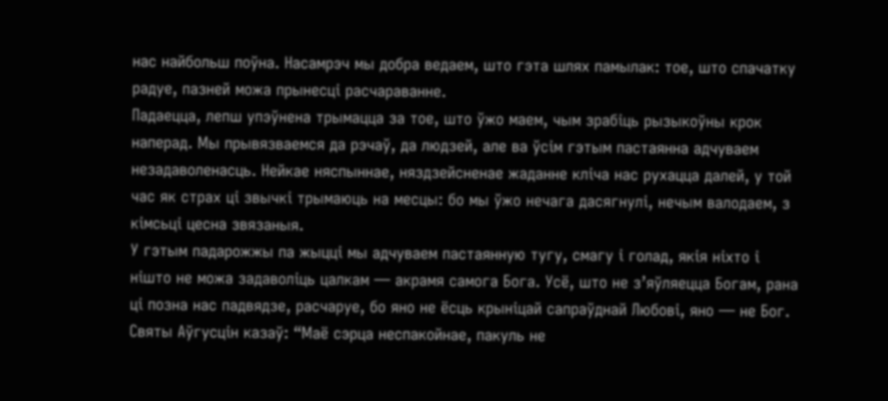нас найбольш поўна. Насамрэч мы добра ведаем, што гэта шлях памылак: тое, што спачатку радуе, пазней можа прынесці расчараванне.
Падаецца, лепш упэўнена трымацца за тое, што ўжо маем, чым зрабіць рызыкоўны крок наперад. Мы прывязваемся да рэчаў, да людзей, але ва ўсім гэтым пастаянна адчуваем незадаволенасць. Нейкае няспыннае, няздзейсненае жаданне кліча нас рухацца далей, у той час як страх ці звычкі трымаюць на месцы: бо мы ўжо нечага дасягнулі, нечым валодаем, з кімсьці цесна звязаныя.
У гэтым падарожжы па жыцці мы адчуваем пастаянную тугу, смагу і голад, якія ніхто і нішто не можа задаволіць цалкам — акрамя самога Бога. Усё, што не з’яўляецца Богам, рана ці позна нас падвядзе, расчаруе, бо яно не ёсць крыніцай сапраўднай Любові, яно — не Бог.
Святы Аўгусцін казаў: “Маё сэрца неспакойнае, пакуль не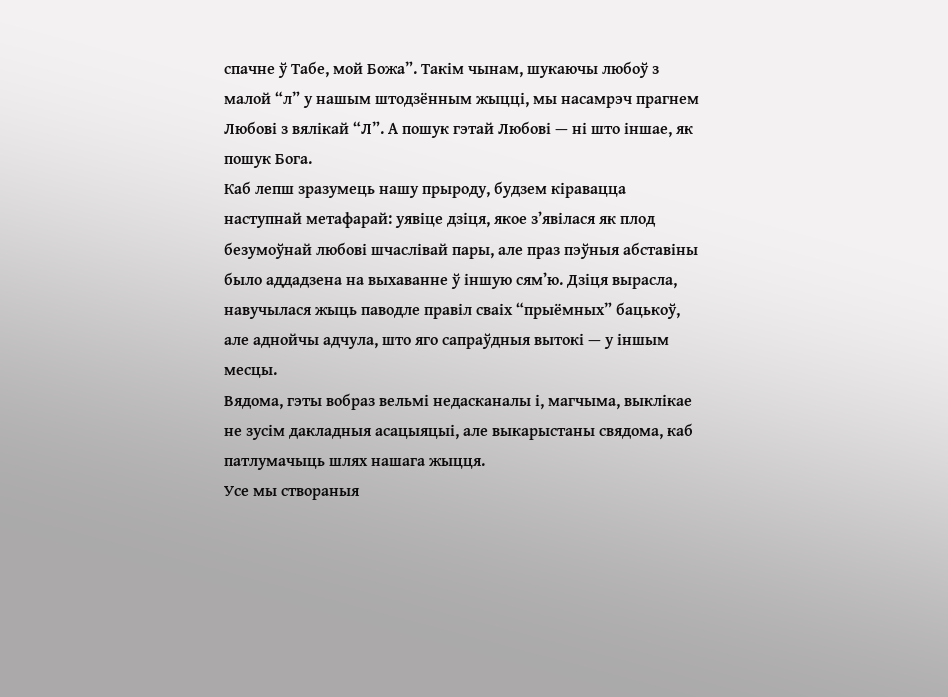спачне ў Табе, мой Божа”. Такім чынам, шукаючы любоў з малой “л” у нашым штодзённым жыцці, мы насамрэч прагнем Любові з вялікай “Л”. А пошук гэтай Любові — ні што іншае, як пошук Бога.
Каб лепш зразумець нашу прыроду, будзем кіравацца наступнай метафарай: уявіце дзіця, якое з’явілася як плод безумоўнай любові шчаслівай пары, але праз пэўныя абставіны было аддадзена на выхаванне ў іншую сям’ю. Дзіця вырасла, навучылася жыць паводле правіл сваіх “прыёмных” бацькоў, але аднойчы адчула, што яго сапраўдныя вытокі — у іншым месцы.
Вядома, гэты вобраз вельмі недасканалы і, магчыма, выклікае не зусім дакладныя асацыяцыі, але выкарыстаны свядома, каб патлумачыць шлях нашага жыцця.
Усе мы створаныя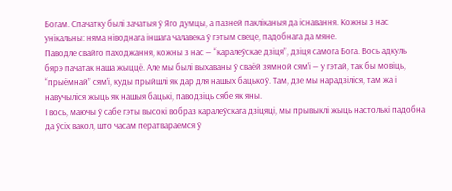Богам. Спачатку былі зачатыя ў Яго думцы, а пазней пакліканыя да існавання. Кожны з нас унікальны: няма ніводнага іншага чалавека ў гэтым свеце, падобнага да мяне.
Паводле свайго паходжання, кожны з нас — “каралеўскае дзіця”, дзіця самога Бога. Вось адкуль бярэ пачатак наша жыццё. Але мы былі выхаваны ў сваёй зямной сям’і — у гэтай, так бы мовіць, “прыёмнай” сям’і, куды прыйшлі як дар для нашых бацькоў. Там, дзе мы нарадзіліся, там жа і навучыліся жыць як нашыя бацькі, паводзіць сябе як яны.
І вось, маючы ў сабе гэты высокі вобраз каралеўскага дзіцяці, мы прывыклі жыць настолькі падобна да ўсіх вакол, што часам ператвараемся ў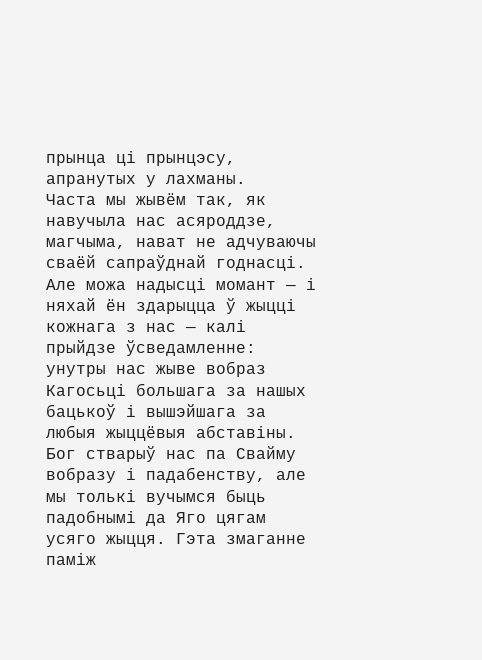прынца ці прынцэсу, апранутых у лахманы.
Часта мы жывём так, як навучыла нас асяроддзе, магчыма, нават не адчуваючы сваёй сапраўднай годнасці. Але можа надысці момант — і няхай ён здарыцца ў жыцці кожнага з нас — калі прыйдзе ўсведамленне: унутры нас жыве вобраз Кагосьці большага за нашых бацькоў і вышэйшага за любыя жыццёвыя абставіны.
Бог стварыў нас па Свайму вобразу і падабенству, але мы толькі вучымся быць падобнымі да Яго цягам усяго жыцця. Гэта змаганне паміж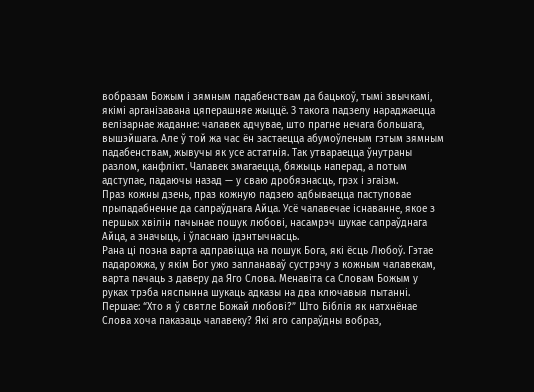вобразам Божым і зямным падабенствам да бацькоў, тымі звычкамі, якімі арганізавана цяперашняе жыццё. З такога падзелу нараджаецца велізарнае жаданне: чалавек адчувае, што прагне нечага большага, вышэйшага. Але ў той жа час ён застаецца абумоўленым гэтым зямным падабенствам, жывучы як усе астатнія. Так утвараецца ўнутраны разлом, канфлікт. Чалавек змагаецца, бяжыць наперад, а потым адступае, падаючы назад — у сваю дробязнасць, грэх і эгаізм.
Праз кожны дзень, праз кожную падзею адбываецца паступовае прыпадабненне да сапраўднага Айца. Усё чалавечае існаванне, якое з першых хвілін пачынае пошук любові, насамрэч шукае сапраўднага Айца, а значыць, і ўласнаю ідэнтычнасць.
Рана ці позна варта адправіцца на пошук Бога, які ёсць Любоў. Гэтае падарожжа, у якім Бог ужо запланаваў сустрэчу з кожным чалавекам, варта пачаць з даверу да Яго Слова. Менавіта са Словам Божым у руках трэба няспынна шукаць адказы на два ключавыя пытанні.
Першае: “Хто я ў святле Божай любові?” Што Біблія як натхнёнае Слова хоча паказаць чалавеку? Які яго сапраўдны вобраз,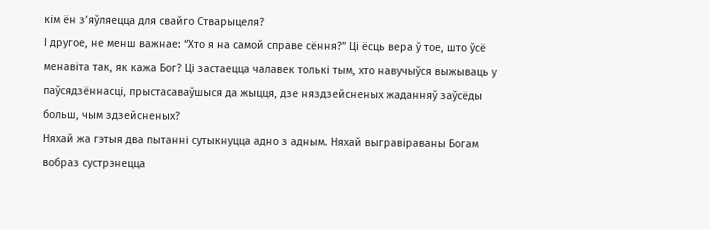кім ён з’яўляецца для свайго Стварыцеля?
І другое, не менш важнае: “Хто я на самой справе сёння?” Ці ёсць вера ў тое, што ўсё менавіта так, як кажа Бог? Ці застаецца чалавек толькі тым, хто навучыўся выжываць у паўсядзённасці, прыстасаваўшыся да жыцця, дзе няздзейсненых жаданняў заўсёды больш, чым здзейсненых?
Няхай жа гэтыя два пытанні сутыкнуцца адно з адным. Няхай выгравіраваны Богам вобраз сустрэнецца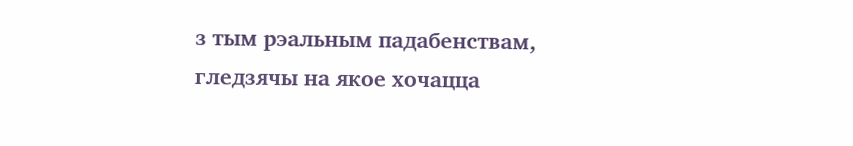з тым рэальным падабенствам, гледзячы на якое хочацца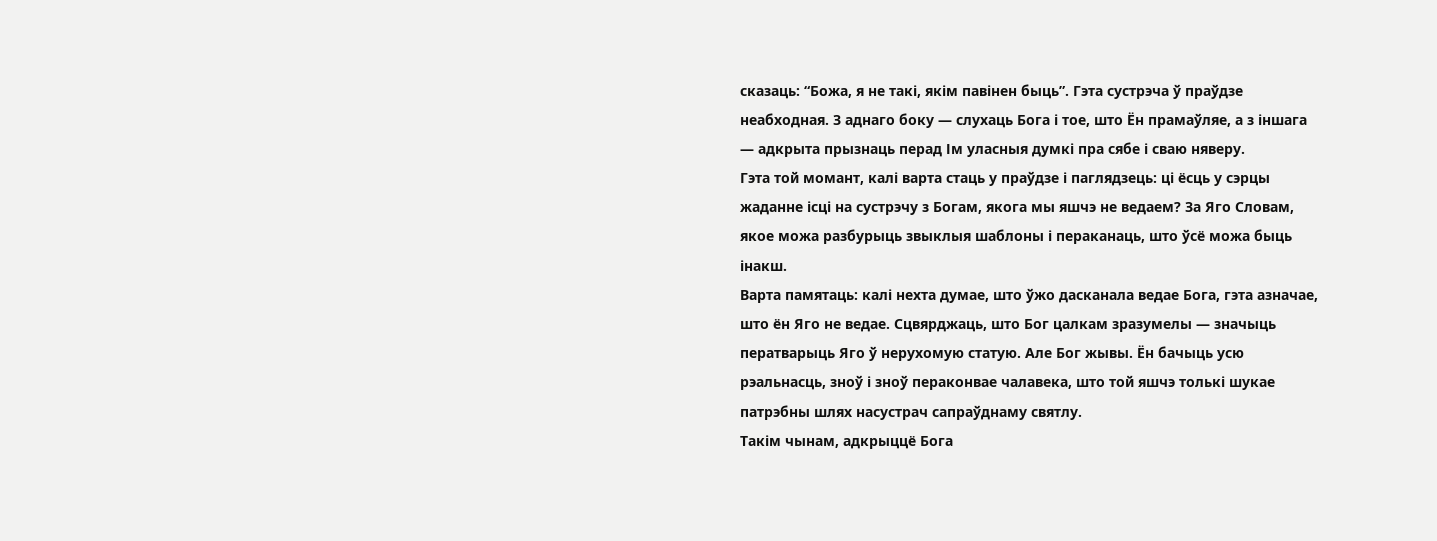сказаць: “Божа, я не такі, якім павінен быць”. Гэта сустрэча ў праўдзе неабходная. З аднаго боку — слухаць Бога і тое, што Ён прамаўляе, а з іншага — адкрыта прызнаць перад Ім уласныя думкі пра сябе і сваю няверу.
Гэта той момант, калі варта стаць у праўдзе і паглядзець: ці ёсць у сэрцы жаданне ісці на сустрэчу з Богам, якога мы яшчэ не ведаем? За Яго Словам, якое можа разбурыць звыклыя шаблоны і пераканаць, што ўсё можа быць інакш.
Варта памятаць: калі нехта думае, што ўжо дасканала ведае Бога, гэта азначае, што ён Яго не ведае. Сцвярджаць, што Бог цалкам зразумелы — значыць ператварыць Яго ў нерухомую статую. Але Бог жывы. Ён бачыць усю рэальнасць, зноў і зноў пераконвае чалавека, што той яшчэ толькі шукае патрэбны шлях насустрач сапраўднаму святлу.
Такім чынам, адкрыццё Бога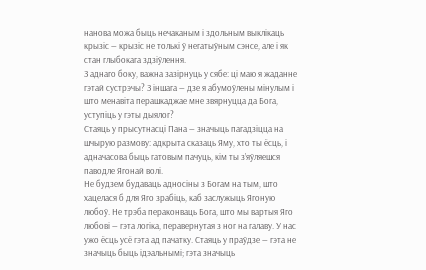нанова можа быць нечаканым і здольным выклікаць крызіс — крызіс не толькі ў негатыўным сэнсе, але і як стан глыбокага здзіўлення.
З аднаго боку, важна зазірнуць у сябе: ці маю я жаданне гэтай сустрэчы? З іншага — дзе я абумоўлены мінулым і што менавіта перашкаджае мне звярнуцца да Бога, уступіць у гэты дыялог?
Стаяць у прысутнасці Пана — значыць пагадзіцца на шчырую размову: адкрыта сказаць Яму, хто ты ёсць, і адначасова быць гатовым пачуць, кім ты з’яўляешся паводле Ягонай волі.
Не будзем будаваць адносіны з Богам на тым, што хацелася б для Яго зрабіць, каб заслужыць Ягоную любоў. Не трэба пераконваць Бога, што мы вартыя Яго любові — гэта логіка, перавернутая з ног на галаву. У нас ужо ёсць усё гэта ад пачатку. Стаяць у праўдзе — гэта не значыць быць ідэальнымі; гэта значыць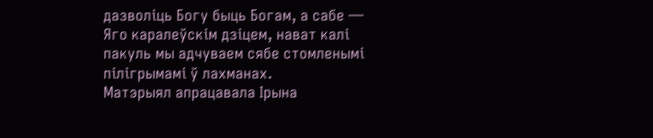дазволіць Богу быць Богам, а сабе — Яго каралеўскім дзіцем, нават калі пакуль мы адчуваем сябе стомленымі пілігрымамі ў лахманах.
Матэрыял апрацавала Ірына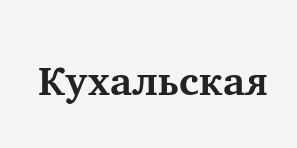Кухальская